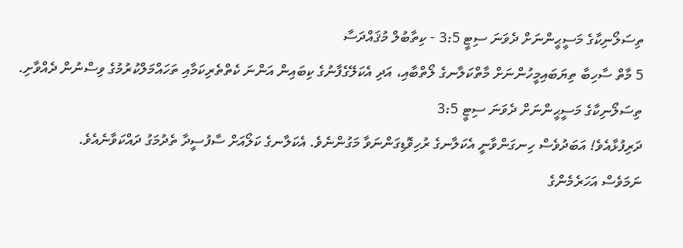ތިސަލޯނިކާގެ މަސީޙީންނަށް ދެވަނަ ސިޓީ 3:5 - ކިތާބުލް މުޤައްދަސާ
5 މާތް ސާހިބާ ތިޔަބައިމީހުންނަށް މާތްކަލާނގެ ލޯތްބާއި، އަދި އެކަލޭގެފާނުގެ ކިބައިން އަންނަ ކެތްތެރިކަމާއި ތަހައްމަލްކުރުމުގެ ވިސްނުން ދެއްވާށި.
ތިސަލޯނިކާގެ މަސީޙީންނަށް ދެވަނަ ސިޓީ 3:5
ދަރިފުޅާއެވެ! އަބަދުވެސް ހިނގަންވާނީ އެކަލާނގެ ރުހިވޮޑިގަންނަވާ މަގުންނެވެ. އެކަލާނގެ ކަލޯއަށް ސާފުސީދާ ތެދުމަގު ދައްކަވާނެއެވެ.
ނަމަވެސް އަހަރެމެންގެ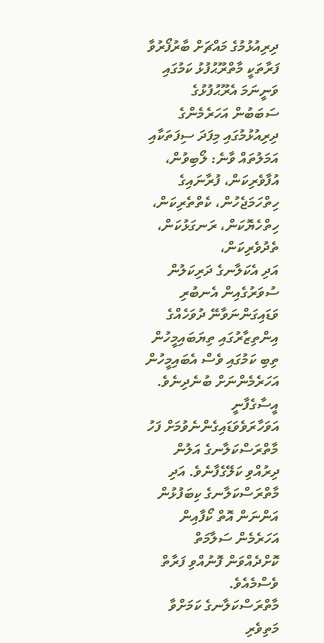ދިރިއުޅުމުގެ މައްޗަށް ބާރުފޯރުވާ ފަރާތަކީ މާތްރޫޙުފުޅު ކަމުގައި ވަނީނަމަ އެރޫޙުފުޅުގެ ސަބަބުން އަހަރެމެންގެ ދިރިއުޅުމުގައި މިފަދަ ސިފަތަކާއި އަމަލުތައް ވާނެ: ލޯބިވުން، އުފާވެރިކަން، ފުރާނައިގެ ހިތްހަމަޖެހުން، ކެތްތެރިކަން، ހިތްހެޔޮކަން، ރަނގަޅުކަން، ތެދުވެރިކަން،
އަދި އެކަލާނގެ ދަރިކަލުން ސުވަރުގެއިން އެނބުރި ވަޑައިގަންނަވާނޭ ދުވަހެއްގެ އިންތިޒާރުގައި ތިޔަބައިމީހުން ތިބި ކަމުގައި ވެސް އެބައިމީހުން އަހަރެމެންނަށް ބުނެދިނެވެ. އީސާގެފާނީ އަވަހާރަވެވަޑައިގެންނެވުމަށް ފަހު މާތްރަސްކަލާނގެ އަލުން ދިރުއްވި ކަލޭގެފާނެވެ. އަދި މާތްރަސްކަލާނގެ ކިބަފުޅުން އަންނަން އޮތް ކޯފާއިން އަހަރެމެން ސަލާމަތް ކޮށްދެއްވަން ފޮނުއްވި ފަރާތް ވެސްމެއެވެ.
މާތްރަސްކަލާނގެ ކަމަށްވާ މަތިވެރި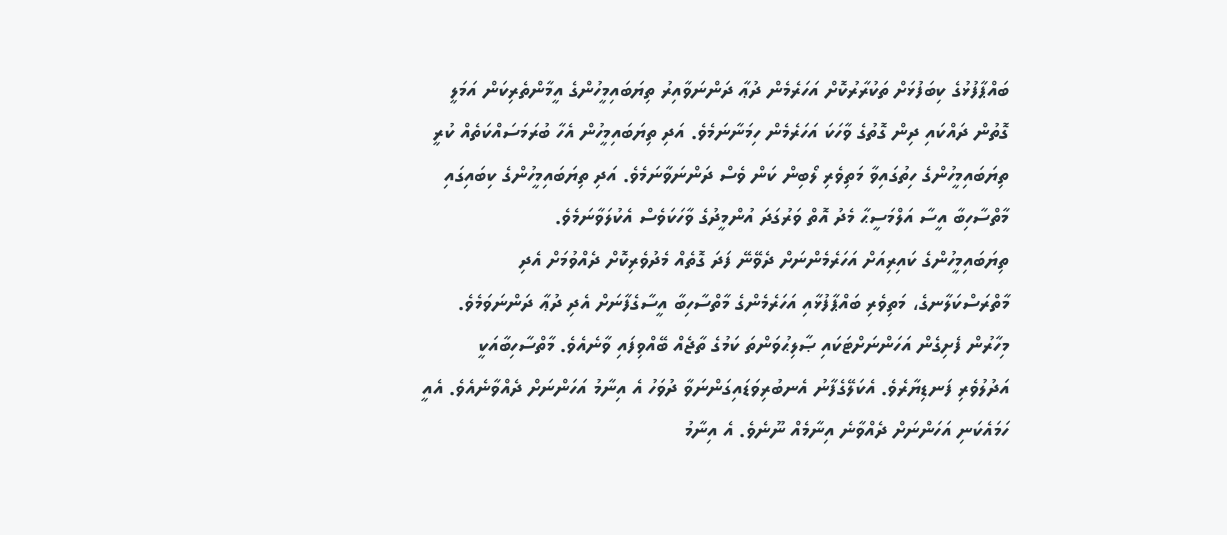ބައްޕާފުޅުގެ ކިބަފުޅަށް ތަކުރާރުކޮށް އަހަރެމެން ދުޢާ ދަންނަވާއިރު ތިޔަބައިމީހުންގެ އީމާންތެރިކަން އަމަލީ ގޮތުން ދައްކައި ދިން ގޮތުގެ ވާހަކަ އަހަރެމެން ހިމަނާނަމެވެ. އަދި ތިޔަބައިމީހުން އެހާ ބުރަމަސައްކަތެއް ކުރީ ތިޔަބައިމީހުންގެ ހިތުގައިވާ މަތިވެރި ލޯބިން ކަން ވެސް ދަންނަވާނަމެވެ. އަދި ތިޔަބައިމީހުންގެ ކިބައިގައި މާތްސާހިބާ އީސާ އަލްމަސީޙާ މެދު އޮތް ވަރުގަދަ އުންމީދުގެ ވާހަކަވެސް އެކުލަވާނަމެވެ.
ތިޔަބައިމީހުންގެ ކައިރިއަށް އަހަރެމެންނަށް ދެވޭނޭ ފަދަ ގޮތެއް މެދުވެރިކޮށް ދެއްވުމަށް އެދި މާތްރަސްކަލާނގެ، މަތިވެރި ބައްޕާފުޅާއި އަހަރެމެންގެ މާތްސާހިބާ އީސާގެފާނަށް އެދި ދުޢާ ދަންނަވަމެވެ.
މިހާރުން ފެށިގެން އަހަންނަށްޓަކައި ޞާލިޙުވަންތަ ކަމުގެ ތާޖެއް ބޭއްވިފައި ވާނެއެވެ. މާތްސާހިބާއަކީ އަދުލުވެރި ފަނޑިޔާރެވެ. އެކަލޭގެފާނު އެނބުރިވަޑައިގަންނަވާ ދުވަހު އެ އިނާމު އަހަންނަށް ދެއްވާނެއެވެ. އެއީ ހަމައެކަނި އަހަންނަށް ދެއްވާނެ އިނާމެއް ނޫނެވެ. އެ އިނާމު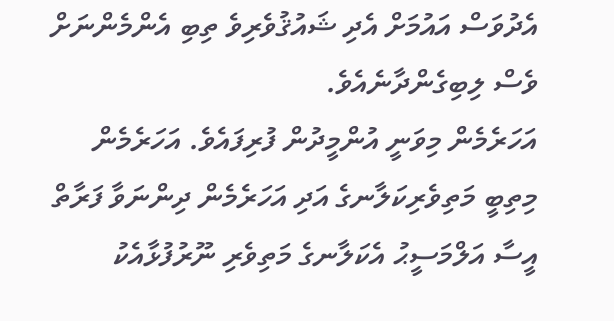އެދުވަސް އައުމަށް އެދި ޝައުޤުވެރިވެ ތިބި އެންމެންނަށް ވެސް ލިބިގެންދާނެއެވެ.
އަހަރެމެން މިވަނީ އުންމީދުން ފުރިފައެވެ. އަހަރެމެން މިތިބީ މަތިވެރިކަލާނގެ އަދި އަހަރެމެން ދިންނަވާ ފަރާތް އީސާ އަލްމަސީޙު އެކަލާނގެ މަތިވެރި ނޫރުފުޅާއެކު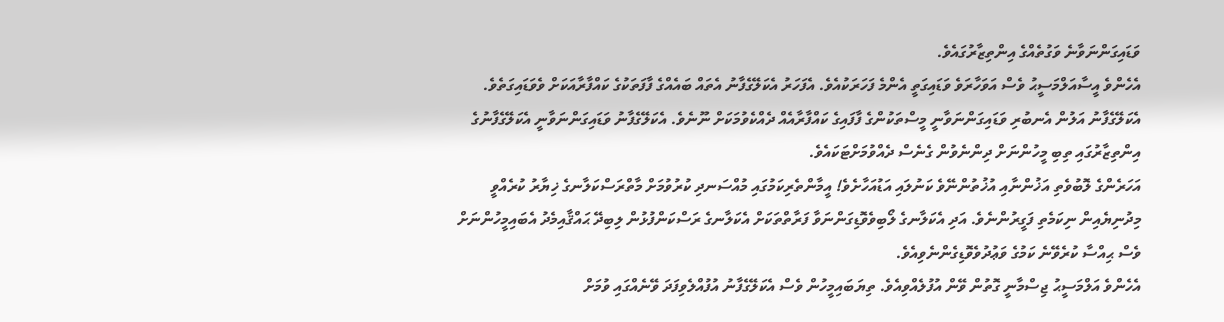ވަޑައިގަންނަވާނެ ވަގުތެއްގެ އިންތިޒާރުގައެވެ.
އެހެންވެ އީސާއަލްމަސީޙު ވެސް އަވަހާރަވެ ވަޑައިގަތީ އެންމެ ފަހަރަކުއެވެ. އެފަހަރު އެކަލޭގެފާނު އެތައް ބައެއްގެ ފާފަތަކުގެ ކައްފާރާއަކަށް ވެވަޑައިގަތެވެ. އެކަލޭގެފާނު އަލުން އެނބުރި ވަޑައިގަންނަވާނީ މީސްތަކުންގެ ފާފައިގެ ކައްފާރާއެއް ދެއްކެވުމަކަށް ނޫނެވެ. އެކަލޭގެފާނު ވަޑައިގަންނަވާނީ އެކަލޭގެފާނުގެ އިންތިޒާރުގައި ތިބި މީހުންނަށް ދިންނެވުން ގެނެސް ދެއްވުމަށްޓަކައެވެ.
އަހަރެންގެ ލޮބުވެތި އަޚުންނާއި އުޚުތުންނޭވެ ކަނުލައި އަޑުއަހާށެވެ! އީމާންތެރިކަމުގައި މުއްސަނދި ކުރުވުމަށް މާތްރަސްކަލާނގެ ޚިޔާރު ކުރެއްވީ މިދުނިޔެއިން ނިކަމެތި ފަގީރުންނެވެ. އަދި އެކަލާނގެ ލޯބިވެވޮޑިގަންނަވާ ފަރާތްތަކަށް އެކަލާނގެ ރަސްކަންފުޅުން ލިބިދޭ ޙައްޤާއިމެދު އެބައިމީހުންނަށް ވެސް ޙިއްސާ ކުރެވޭނެ ކަމުގެ ވަޢުދުވެވޮޑިގެންނެވިއެވެ.
އެހެންވެ އަލްމަސީޙު ޖިސްމާނީ ގޮތުން ވޭން އުފުލެއްވިއެވެ. ތިޔަބައިމީހުން ވެސް އެކަލޭގެފާނު އުފުއްލެވިފަދަ ވޭނެއްގައި ވުމަށް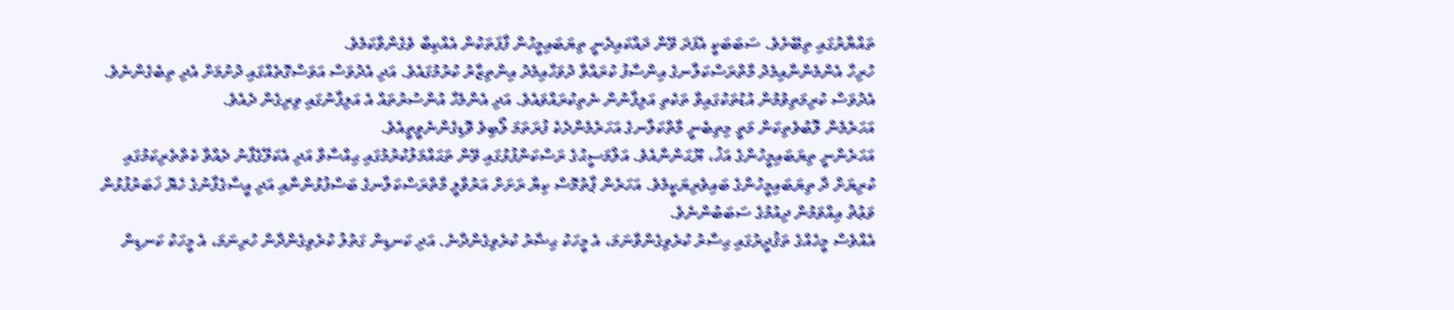ތައްޔާރުގައި ތިބޭށެވެ. ސަބަބަކީ އެފަދަ ވޭން ދައްކައިދެނީ ތިޔަބައިމީހުން ފާފަތަކުން އެއްކިބާ ވެގެންވާކަމެވެ.
ހުރިހާ އެންމެންނާއިމެދު މާތްރަސްކަލާނގެ އިންސާފު ކުރައްވާ ދުވަހާއިމެދު އިންތިޒާރު ކުރުމުގައެވެ. އަދި އެދުވަސް އަވަސްގޮތެއްގައި ދުށުމަށް އެދި ތިބެގެންނެވެ. އެދުވަސް ކުރިމަތިވުމުން އުޑުތަކުގައިވާ ތަކެތި އަލިފާނުން ނެތިކުރައްވައެވެ. އަދި އެންމެހާ އުންސުރުތައް އެ އަލިފާނުގައި ވިރިގެން ދެއެވެ.
އަހަރެމެން ލޮބުވެތިކަން މަތީ މިތިބެނީ މާތްކަލާނގެ އަހަރެމެންދެކެ ފުރަތަމަ ލޯބިވެ ވޮޑިގެންނެވީތީއެވެ.
އަހަރެންނީ ތިޔަބައިމީހުންގެ އަޚު، ޔޫޙަންނާއެވެ. އަލްމަސީޙުގެ ރަސްކަންފުޅުގައި ވޭން ތަޙައްމަލުކުރުމުގައި ޙިއްސާވާ އަދި އެކަލޭގެފާނު ދެއްވާ ކެތްތެރިކަމުގައި ކުރިޔަށް ދާ ތިޔަބައިމީހުންގެ ބައިވެރިޔަކީމެވެ. އަހަރެން ޕާތުމޮސް ކިޔާ ރަށަށް އަރުވާލީ މާތްރަސްކަލާނގެ ބަސްފުޅުންނާއި އަދި އީސާގެފާނުގެ ހެޔޮ ޚަބަރުފުޅުން ވަޢުޡު އިއްވަމުން ދިއުމުގެ ސަބަބުންނެވެ.
އެއްވެސް މީހެއްގެ ތަޤުދީރުގައި ޙިސާރު ކުރެވިގެންވާނަމަ، އެ މީހަކު ޙިޟާރު ކުރެވިގެންދާނެ. އަދި ކަނޑިން ގަތުލު ކުރެވިގެންދާން ހުރިނަމަ، އެ މީހަކު ކަނޑިން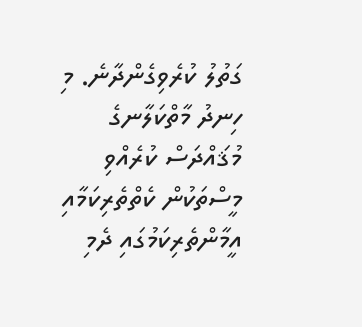ގަތުލު ކުރެވިގެންދާނެ. މި ހިނދު މާތްކަލާނގެ މުޤައްދަސް ކުރެއްވި މީސްތަކުން ކެތްތެރިކަމާއި އީމާންތެރިކަމުގައި ދެމި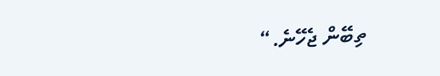ތިބޭން ޖެހޭނެ.“